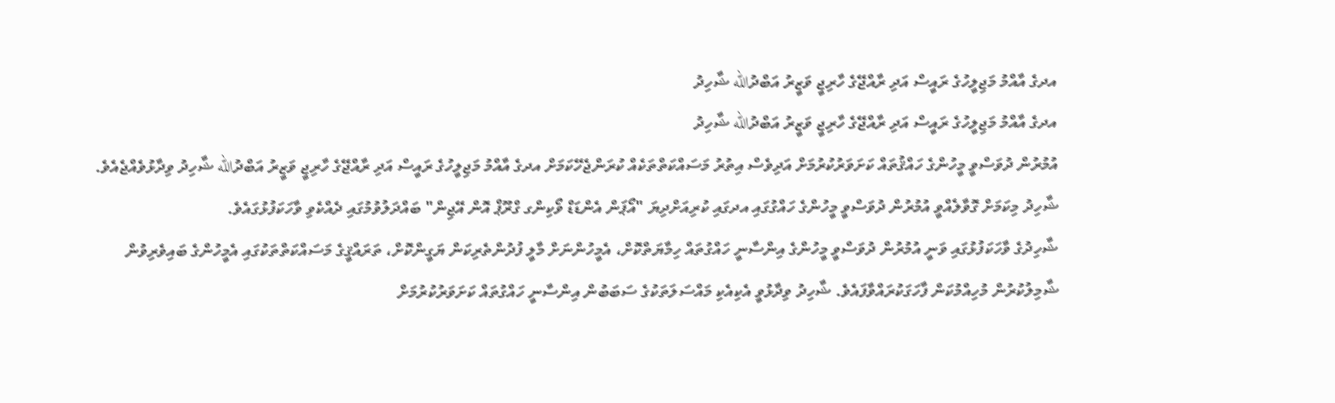އދގެ އާއްމު މަޖިލީހުގެ ރައީސް އަދި ރާއްޖޭގެ ހާރިޖީ ވަޒީރު އަބްދުالله ޝާހިދު
އދގެ އާއްމު މަޖިލީހުގެ ރައީސް އަދި ރާއްޖޭގެ ހާރިޖީ ވަޒީރު އަބްދުالله ޝާހިދު
އުމުރުން ދުވަސްވީ މީހުންގެ ހައްޤުތައް ކަށަވަރުކުރުމަށް އަދިވެސް އިތުރު މަސައްކަތްތަކެއް ކުރަންޖެހޭކަމަށް އދގެ އާއްމު މަޖިލީހުގެ ރައީސް އަދި ރާއްޖޭގެ ހާރިޖީ ވަޒީރު އަބްދުالله ޝާހިދު ވިދާޅުވެއްޖެއެވެ.
ޝާހިދު މިކަމަށް ގޮވާލެއްވީ އުމުރުން ދުވަސްވީ މީހުންގެ ހައްގުގައި އދގައި ކުރިއަށްދިޔަ "އޯޕަން އެންޑަޑް ވޯކިންގ ގްރޫޕް އޮން އޭޖިން" ބައްދަލުވުމުގައި ދެއްކެވި ވާހަކަފުޅުގައެވެ.
ޝާހިދުގެ ވާހަކަފުޅުގައި ވަނީ އުމުރުން ދުވަސްވީ މީހުންގެ އިންސާނީ ހައްގުތައް ހިމާޔަތްކޮށް، އެމީހުންނަށް މާލީ ފުދުންތެރިކަން ޔަގީންކޮށް، ތަރައްޤީގެ މަސައްކަތްތަކުގައި އެމީހުންގެ ބައިވެރިވުން ޝާމިލުކުރުން މުހިއްމުކަން ފާހަގަކުރައްވާފައެވެ. ޝާހިދު ވިދާޅުވީ އެކިއެކި މައްސަލަތަކުގެ ސަބަބުން އިންސާނީ ހައްގުތައް ކަށަވަރުކުރުމަށް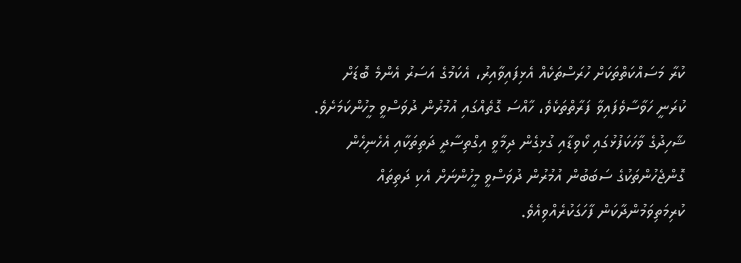ކުރާ މަސައްކަތްތަކަށް ހުރަސްތަކެއް އެޅިފައިވާއިރު، އެކަމުގެ އަސަރު އެންމެ ބޮޑަށް ކުރަނީ ހަވާސާވެފައިވާ ފަރާތްތަކެވެ، ހާއްސަ ގޮތެއްގައި އުމުރުން ދުވަސްވީ މީހުންކަމަށެވެ.
ޝާހިދުގެ ވާހަކަފުޅުގައި ކޯވިޑާއި ގުޅިގެން ދިމާވީ އިގްތިސާދީ ދަތިތަކާއި އެހެނިހެން ގޮންޖެހުންތަކުގެ ސަބަބުން އުމުރުން ދުވަސްވީ މީހުންނަށް އެކި ދަތިތައް ކުރިމަތިވަމުންދާކަން ފާހަގަކުރެއްވިއެވެ.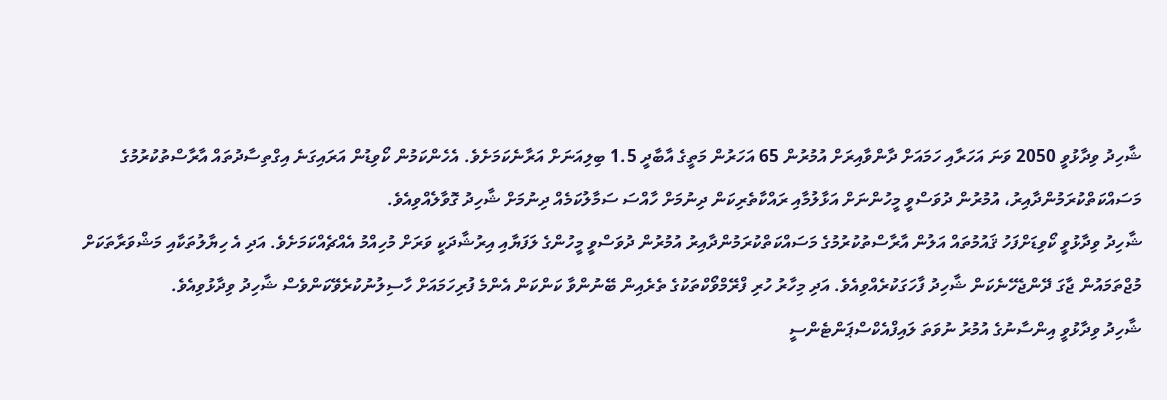ޝާހިދު ވިދާޅުވީ 2050 ވަނަ އަހަރާއި ހަމައަށް ދާންވާއިރަށް އުމުރުން 65 އަހަރުން މަތީގެ އާބާދީ 1.5 ބިލިއަނަށް އަރާނެކަމަށެވެ. އެހެންކަމުން ކޯވިޑުން އަރައިގަނެ އިގްތިސާދުތައް އާރާސްތުކުރުމުގެ މަސައްކަތްކުރަމުންދާއިރު، އުމުރުން ދުވަސްވީ މީހުންނަށް އަޅާލުމާއި ރައްކާތެރިކަން ދިނުމަށް ހާއްސަ ސަމާލުކަމެއް ދިނުމަށް ޝާހިދު ގޮވާލެއްވިއެވެ.
ޝާހިދު ވިދާޅުވީ ކޯވިޑަށްފަހު ޤައުމުތައް އަލުން އާރާސްތުކުރުމުގެ މަސައްކަތްކުރަމުންދާއިރު އުމުރުން ދުވަސްވީ މީހުންގެ ލަފަޔާއި އިރުޝާދަކީ ވަރަށް މުހިއްމު އެއްޗެއްކަމަށެވެ. އަދި އެ ހިޔާލުތަކާއި މަޝްވަރާތަކަށް މުޖްތަމައުން ޖާގަ ދޭންޖެހޭނެކަން ޝާހިދު ފާހަގަކުރެއްވިއެވެ. އަދި މިހާރު ހުރި ފްރޭމްވޯކްތަކުގެ ތެރެއިން ބޭނުންވާ ކަންކަން އެންމެ ފުރިހަމައަށް ހާސިލުނުކުރެވޭކަންވެސް ޝާހިދު ވިދާޅުވިއެވެ.
ޝާހިދު ވިދާޅުވީ އިންސާނުގެ އުމުރު ނުވަތަ ލައިފްއެކްސްޕަންޓެންސީ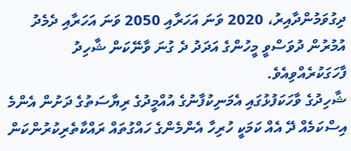ދިގުވަމުންދާއިރު، 2020 ވަނަ އަހަރާއި 2050 ވަނަ އަހަރާއި ދެމެދު އުމުރުން ދުވަސްވީ މީހުންގެ އަދަދު ދެ ގުނަ ވާނޭކަން ޝާހިދު ފާހަގަކުރެއްވިއެވެ.
ޝާހިދުގެ ވާހަކަފުޅުގައި އެމަނިކުފާނުގެ އުއްމީދުގެ ރިޔާސަތުގެ ދަށުން އެންމެ އިސްކަމެއް ދޭ އެއް ކަމަކީ ހުރިހާ އެންމެންގެ ހައްގުތައް ރައްކާތެރިކުރުންކަން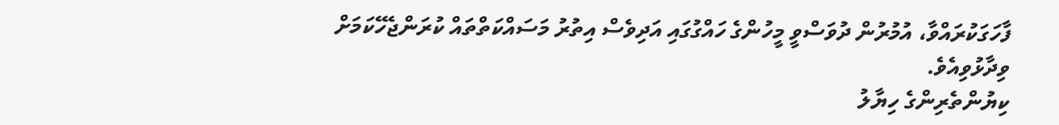ފާހަގަކުރައްވާ، އުމުރުން ދުވަސްވީ މީހުންގެ ހައްގުގައި އަދިވެސް އިތުރު މަސައްކަތްތައް ކުރަންޖެހޭކަމަށް ވިދާޅުވިއެވެ.
ކިޔުންތެރިންގެ ހިޔާލު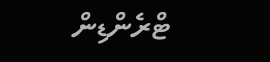ޓްރެންޑިން